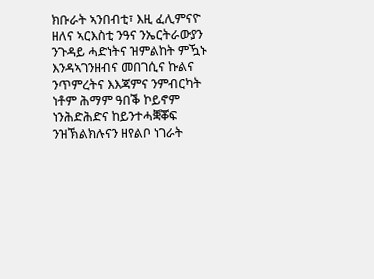ክቡራት ኣንበብቲ፣ እዚ ፈሊምናዮ ዘለና ኣርእስቲ ንዓና ንኤርትራውያን ንጉዳይ ሓድነትና ዝምልከት ምዃኑ እንዳኣገንዘብና መበገሲና ኩልና ንጥምረትና እእጃምና ንምብርካት ነቶም ሕማም ዓበቕ ኮይኖም ነንሕድሕድና ከይንተሓቛቖፍ ንዝኽልክሉናን ዘየልቦ ነገራት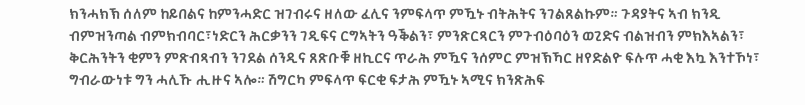ክንሓክኽ ሰለም ከይበልና ከምንሓድር ዝገብሩና ዘለው ፈሊና ንምፍላጥ ምዃኑ ብትሕትና ንገልጸልኩም። ጉዳያትና ኣብ ክንዲ ብምዝንጣል ብምክብባር፣ነድርን ሕርቃንን ገዲፍና ርግኣትን ዓቕልን፣ ምንጽርጻርን ምጉብዕባዕን ወጊድና ብልዝብን ምክእኣልን፣ ቅርሕንትን ቂምን ምጽብጻብን ንገደል ሰንዲና ጸጽቡቑ ዘኪርና ጥራሕ ምዃና ንሰምር ምዝኽኻር ዘየድልዮ ፍሉጥ ሓቂ እኳ እንተኾነ፣ ግብራውነቱ ግን ሓሊኹ ሒዙና ኣሎ። ሽግርካ ምፍላጥ ፍርቂ ፍታሕ ምዃኑ ኣሚና ክንጽሕፍ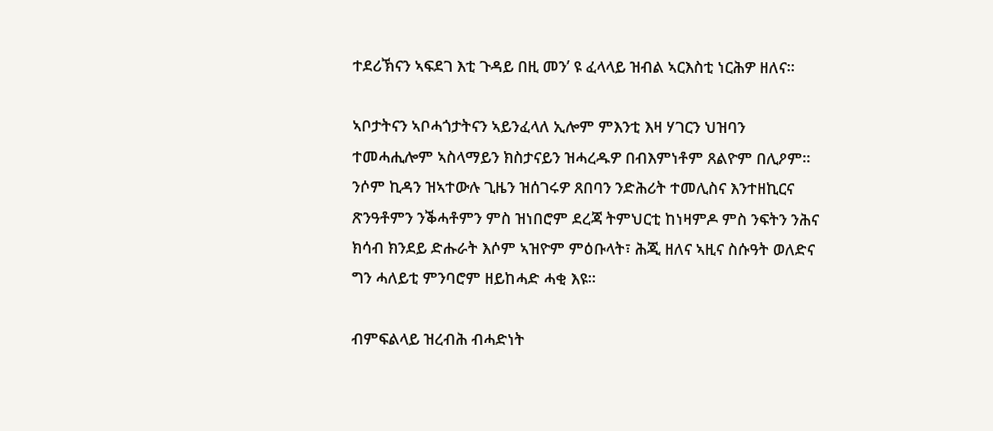ተደሪኽናን ኣፍደገ እቲ ጉዳይ በዚ መን’ ዩ ፈላላይ ዝብል ኣርእስቲ ነርሕዎ ዘለና።

ኣቦታትናን ኣቦሓጎታትናን ኣይንፈላለ ኢሎም ምእንቲ እዛ ሃገርን ህዝባን ተመሓሒሎም ኣስላማይን ክስታናይን ዝሓረዱዎ በብእምነቶም ጸልዮም በሊዖም። ንሶም ኪዳን ዝኣተውሉ ጊዜን ዝሰገሩዎ ጸበባን ንድሕሪት ተመሊስና እንተዘኪርና ጽንዓቶምን ንቕሓቶምን ምስ ዝነበሮም ደረጃ ትምህርቲ ከነዛምዶ ምስ ንፍትን ንሕና ክሳብ ክንደይ ድሑራት እሶም ኣዝዮም ምዕቡላት፣ ሕጂ ዘለና ኣዚና ስሱዓት ወለድና ግን ሓለይቲ ምንባሮም ዘይከሓድ ሓቂ እዩ።

ብምፍልላይ ዝረብሕ ብሓድነት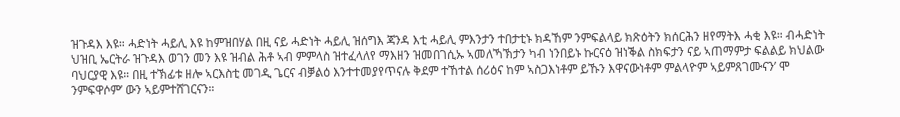ዝጉዳእ እዩ። ሓድነት ሓይሊ እዩ ከምዝበሃል በዚ ናይ ሓድነት ሓይሊ ዝሰግእ ጃንዳ እቲ ሓይሊ ምእንታን ተበታቲኑ ክዳኸም ንምፍልላይ ክጽዕትን ክሰርሕን ዘየማትእ ሓቂ እዩ። ብሓድነት ህዝቢ ኤርትራ ዝጉዳእ ወገን መን እዩ ዝብል ሕቶ ኣብ ምምላስ ዝተፈላለየ ማእዘን ዝመበገሲኡ ኣመለኻኽታን ካብ ነንበይኑ ኩርናዕ ዝነቕል ስክፍታን ናይ ኣጠማምታ ፍልልይ ክህልው ባህርያዊ እዩ። በዚ ተኽፊቱ ዘሎ ኣርእስቲ መገዲ ጌርና ብቓልዕ እንተተመያየጥናሉ ቅደም ተኸተል ሰሪዕና ከም ኣስጋእነቶም ይኹን እዋናውነቶም ምልላዮም ኣይምጸገሙናን’ ሞ ንምፍዋሶም’ ውን ኣይምተሸገርናን።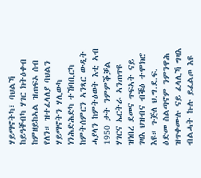ሃይማኖትካ፣ ባህልኻ ከይዓቐብካ ሃገር ክትዕቀብ ከምዘይከኣል ዝጠፍኦ ሰብ የለን። ዝተፈላለያ ባህልን ሃይማኖትን ሃሊውካ ነንሕድሕድካ ተኸባቢርካ ከምትሰምርን ኣንጻር ውዲት ሓያላን ከምትዕወት እቲ ኣብ 1950 ታት ንምምቕቓል ሃገርና ኤርትራ ኣንጠጥዩ ዝነበረ ደመና ጥፍኣት ናይ ገዛእ ህዝብና ብቑዕ ተሞክሮ እዩ። ጉጅለ ህ.ግ.ደ.ፍ. ዕድመ ስልጣኖም ንምንዋሕ ዝጥቀሙሉ ናይ ፈላሊኻ ግዛእ ብልሓት ኩሉ ይፈልጦ እዩ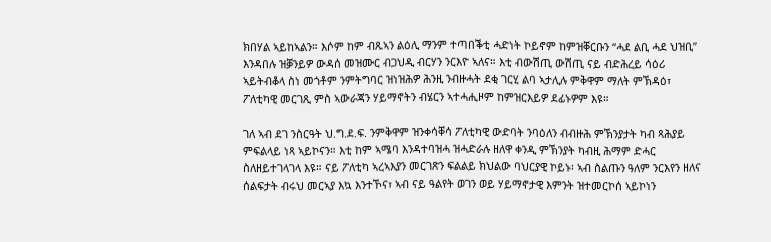ክበሃል ኣይከኣልን። እሶም ከም ብጹኣን ልዕሊ ማንም ተጣበቕቲ ሓድነት ኮይኖም ከምዝቐርቡን “ሓደ ልቢ ሓደ ህዝቢ” እንዳበሉ ዝቓንይዎ ውዳሰ መዝሙር ብጋህዲ ብርሃን ንርእዮ ኣለና። እቲ ብውሽጢ ውሽጢ ናይ ብድሕረይ ሳዕሪ ኣይትብቆላ ስነ መጎቶም ንምትግባር ዝነዝሕዎ ሕንዚ ንብዙሓት ደቂ ገርሂ ልባ ኣታሊሉ ምቅዋም ማለት ምኽዳዕ፣ ፖለቲካዊ መርገጺ ምስ ኣውራጃን ሃይማኖትን ብሄርን ኣተሓሒዞም ከምዝርእይዎ ደፊኑዎም እዩ።

ገለ ኣብ ደገ ንስርዓት ህ.ግ.ደ.ፍ. ንምቅዋም ዝንቀሳቐሳ ፖለቲካዊ ውድባት ንባዕለን ብብዙሕ ምኽንያታት ካብ ጻሕያይ ምፍልላይ ነጻ ኣይኮናን። እቲ ከም ኣሜባ እንዳተባዝሓ ዝሓድራሉ ዘለዋ ቀንዲ ምኽንያት ካብዚ ሕማም ድሓር ስለዘይተገላገላ እዩ። ናይ ፖለቲካ ኣረኣእያን መርገጽን ፍልልይ ክህልው ባህርያዊ ኮይኑ፡ ኣብ ስልጡን ዓለም ንርእየን ዘለና ሰልፍታት ብሩህ መርኣያ እኳ እንተኾና፣ ኣብ ናይ ዓልየት ወገን ወይ ሃይማኖታዊ እምንት ዝተመርኮሰ ኣይኮነን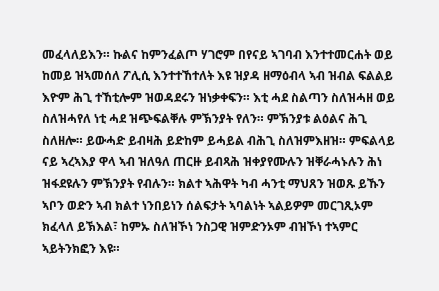መፈላለይእን። ኩልና ከምንፈልጦ ሃገሮም በየናይ ኣገባብ እንተተመርሐት ወይ ከመይ ዝኣመሰለ ፖሊሲ እንተተኸተለት እዩ ዝያዳ ዘማዕብላ ኣብ ዝብል ፍልልይ እዮም ሕጊ ተኸቲሎም ዝወዳደሩን ዝነቃቀፍን። እቲ ሓደ ስልጣን ስለዝሓዘ ወይ ስለዝሓየለ ነቲ ሓደ ዝጭፍልቐሉ ምኽንያት የለን። ምኽንያቱ ልዕልና ሕጊ ስለዘሎ። ይውሓድ ይብዛሕ ይድከም ይሓይል ብሕጊ ስለዝምእዘዝ። ምፍልላይ ናይ ኣረኣእያ ዋላ ኣብ ዝለዓለ ጠርዙ ይብጻሕ ዝቀያየሙሉን ዝቐራሓኑሉን ሕነ ዝፋደዩሉን ምኽንያት የብሉን። ክልተ ኣሕዋት ካብ ሓንቲ ማህጸን ዝወጹ ይኹን ኣቦን ወድን ኣብ ክልተ ነንበይነን ሰልፍታት ኣባልነት ኣልይዎም መርገጺኦም ክፈላለ ይኽእል፣ ከምኡ ስለዝኾነ ንስጋዊ ዝምድንኦም ብዝኾነ ተኣምር ኣይትንክፎን እዩ።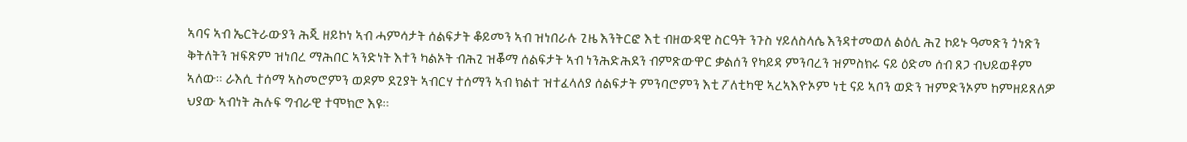ኣባና ኣብ ኤርትራውያን ሕጂ ዘይኮነ ኣብ ሓምሳታት ሰልፍታት ቆይመን ኣብ ዝነበራሉ ጊዜ እንትርፎ እቲ ብዘውዳዊ ስርዓት ንጉስ ሃይለስላሴ እንዳተመወለ ልዕሊ ሕጊ ኮይኑ ዓመጽን ጎነጽን ቅትለትን ዝፍጽም ዝነበረ ማሕበር ኣንድነት እተን ካልኦት ብሕጊ ዝቖማ ሰልፍታት ኣብ ነንሕድሕደን ብምጽውዋር ቃልሰን የካይዳ ምንባረን ዝምስክሩ ናይ ዕድመ ሰብ ጸጋ ብህይወቶም ኣለው። ራእሲ ተሰማ ኣስመሮምን ወዶም ደጊያት ኣብርሃ ተሰማን ኣብ ክልተ ዝተፈላለያ ሰልፍታት ምንባሮምን እቲ ፖለቲካዊ ኣረኣእዮኦም ነቲ ናይ ኣቦን ወድን ዝምድንኦም ከምዘይጸለዎ ህያው ኣብነት ሕሉፍ ግብራዊ ተሞክሮ እዩ።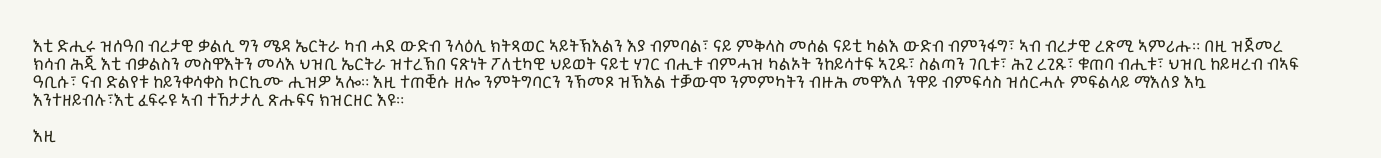እቲ ድሒሩ ዝሰዓበ ብረታዊ ቃልሲ ግን ሜዳ ኤርትራ ካብ ሓደ ውድብ ንላዕሊ ክትጻወር ኣይትኽእልን እያ ብምባል፣ ናይ ምቅላስ መሰል ናይቲ ካልእ ውድብ ብምንፋግ፣ ኣብ ብረታዊ ረጽሚ ኣምሪሑ። በዚ ዝጀመረ ክሳብ ሕጂ እቲ ብቃልስን መስዋእትን መላእ ህዝቢ ኤርትራ ዝተረኽበ ናጽነት ፖለቲካዊ ህይወት ናይቲ ሃገር ብሒቱ ብምሓዝ ካልኦት ንከይሳተፍ ኣጊዱ፣ ስልጣን ገቢቱ፣ ሕጊ ረጊጹ፣ ቁጠባ ብሒቱ፣ ህዝቢ ከይዛረብ ብኣፍ ዓቢሱ፣ ናብ ድልየቱ ከይንቀሳቀስ ኮርኪሙ ሒዝዎ ኣሎ። እዚ ተጠቒሱ ዘሎ ንምትግባርን ንኽመጾ ዝኽእል ተቓውሞ ንምምካትን ብዙሕ መዋእለ ንዋይ ብምፍሳስ ዝሰርሓሉ ምፍልላይ ማእለያ እኳ እንተዘይብሉ፣እቲ ፈፍሩዩ ኣብ ተኸታታሊ ጽሑፍና ክዝርዘር እዩ።

እዚ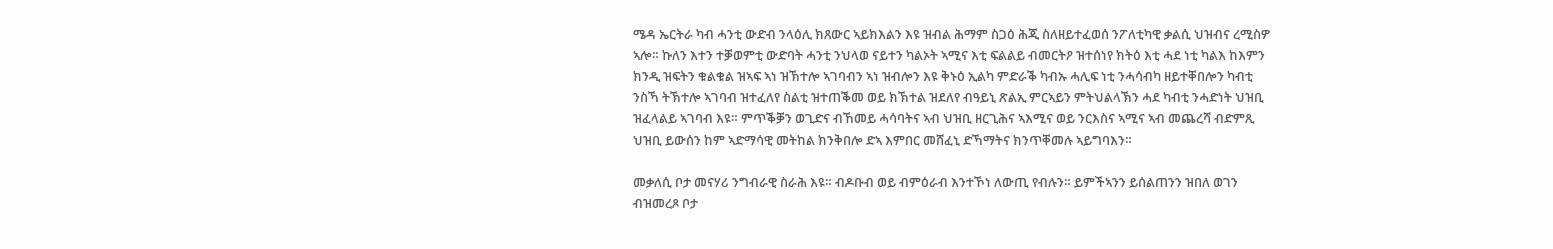ሜዳ ኤርትራ ካብ ሓንቲ ውድብ ንላዕሊ ክጸውር ኣይክእልን እዩ ዝብል ሕማም ስጋዕ ሕጂ ስለዘይተፈወሰ ንፖለቲካዊ ቃልሲ ህዝብና ረሚስዎ ኣሎ። ኩለን እተን ተቓወምቲ ውድባት ሓንቲ ንህላወ ናይተን ካልኦት ኣሚና እቲ ፍልልይ ብመርትዖ ዝተሰነየ ክትዕ እቲ ሓደ ነቲ ካልእ ከእምን ክንዲ ዝፍትን ቁልቁል ዝኣፍ ኣነ ዝኽተሎ ኣገባብን ኣነ ዝብሎን እዩ ቅኑዕ ኢልካ ምድራቕ ካብኡ ሓሊፍ ነቲ ንሓሳብካ ዘይተቐበሎን ካብቲ ንስኻ ትኽተሎ ኣገባብ ዝተፈለየ ስልቲ ዝተጠቕመ ወይ ክኽተል ዝደለየ ብዓይኒ ጽልኢ ምርኣይን ምትህልላኽን ሓደ ካብቲ ንሓድነት ህዝቢ ዝፈላልይ ኣገባብ እዩ። ምጥቕቓን ወጊድና ብኸመይ ሓሳባትና ኣብ ህዝቢ ዘርጊሕና ኣእሚና ወይ ንርእስና ኣሚና ኣብ መጨረሻ ብድምጺ ህዝቢ ይውሰን ከም ኣድማሳዊ መትከል ክንቅበሎ ድኣ እምበር መሸፈኒ ድኻማትና ክንጥቐመሉ ኣይግባእን።

መቃለሲ ቦታ መናሃሪ ንግብራዊ ስራሕ እዩ። ብዶቡብ ወይ ብምዕራብ እንተኾነ ለውጢ የብሉን። ይምችኣንን ይሰልጠንን ዝበለ ወገን ብዝመረጾ ቦታ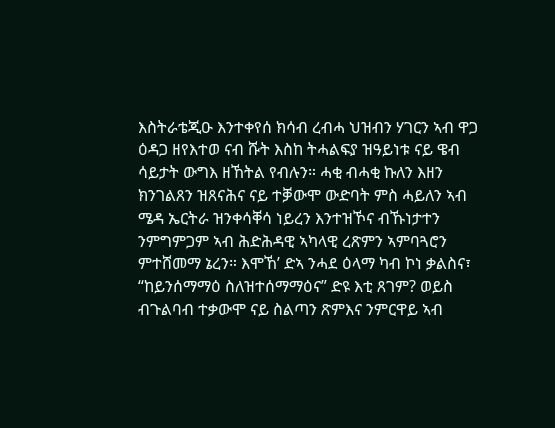እስትራቴጂዑ እንተቀየሰ ክሳብ ረብሓ ህዝብን ሃገርን ኣብ ዋጋ ዕዳጋ ዘየእተወ ናብ ሹት እስከ ትሓልፍያ ዝዓይነቱ ናይ ዌብ ሳይታት ውግእ ዘኸትል የብሉን። ሓቂ ብሓቂ ኩለን እዘን ክንገልጸን ዝጸናሕና ናይ ተቓውሞ ውድባት ምስ ሓይለን ኣብ ሜዳ ኤርትራ ዝንቀሳቐሳ ነይረን እንተዝኾና ብኹነታተን ንምግምጋም ኣብ ሕድሕዳዊ ኣካላዊ ረጽምን ኣምባጓሮን ምተሸመማ ኔረን። እሞኸ’ ድኣ ንሓደ ዕላማ ካብ ኮነ ቃልስና፣ “ከይንሰማማዕ ስለዝተሰማማዕና” ድዩ እቲ ጸገም? ወይስ ብጉልባብ ተቃውሞ ናይ ስልጣን ጽምእና ንምርዋይ ኣብ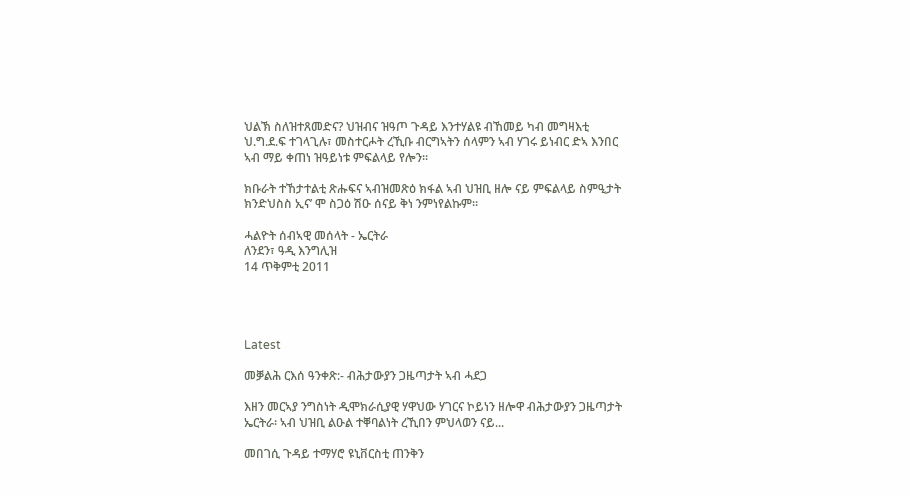ህልኽ ስለዝተጸመድና? ህዝብና ዝዓጦ ጉዳይ እንተሃልዩ ብኸመይ ካብ መግዛእቲ ህ.ግ.ደ.ፍ ተገላጊሉ፣ መስተርሖት ረኺቡ ብርግኣትን ሰላምን ኣብ ሃገሩ ይነብር ድኣ እንበር ኣብ ማይ ቀጠነ ዝዓይነቱ ምፍልላይ የሎን።

ክቡራት ተኸታተልቲ ጽሑፍና ኣብዝመጽዕ ክፋል ኣብ ህዝቢ ዘሎ ናይ ምፍልላይ ስምዒታት ክንድህስስ ኢና’ ሞ ስጋዕ ሽዑ ሰናይ ቅነ ንምነየልኩም።

ሓልዮት ሰብኣዊ መሰላት - ኤርትራ
ለንደን፣ ዓዲ እንግሊዝ
14 ጥቅምቲ 2011




Latest

መቓልሕ ርእሰ ዓንቀጽ:- ብሕታውያን ጋዜጣታት ኣብ ሓደጋ

እዘን መርኣያ ንግስነት ዲሞክራሲያዊ ሃዋህው ሃገርና ኮይነን ዘሎዋ ብሕታውያን ጋዜጣታት ኤርትራ፡ ኣብ ህዝቢ ልዑል ተቐባልነት ረኺበን ምህላወን ናይ...

መበገሲ ጉዳይ ተማሃሮ ዩኒቨርስቲ ጠንቅን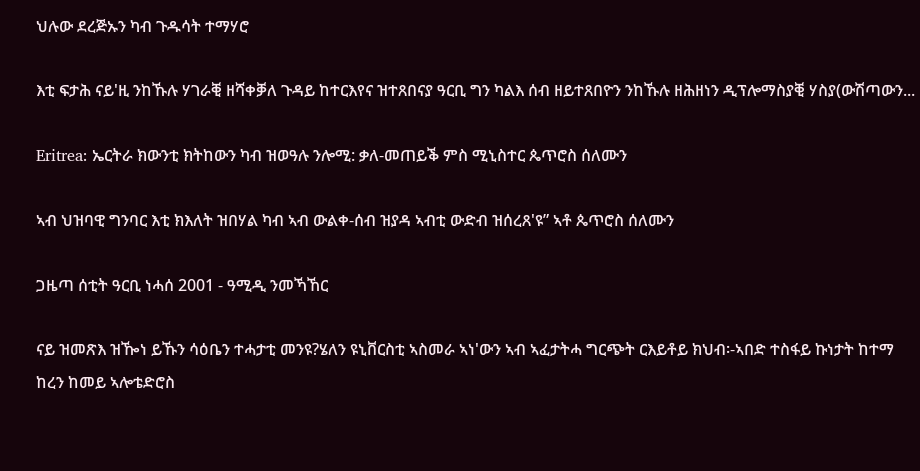ህሉው ደረጅኡን ካብ ጉዱሳት ተማሃሮ

እቲ ፍታሕ ናይ'ዚ ንከኹሉ ሃገራቒ ዘሻቀቓለ ጉዳይ ከተርእየና ዝተጸበናያ ዓርቢ ግን ካልእ ሰብ ዘይተጸበዮን ንከኹሉ ዘሕዘነን ዲፕሎማስያቒ ሃስያ(ውሽጣውን...

Eritrea: ኤርትራ ክውንቲ ክትከውን ካብ ዝወዓሉ ንሎሚ: ቃለ-መጠይቕ ምስ ሚኒስተር ጴጥሮስ ሰለሙን

ኣብ ህዝባዊ ግንባር እቲ ክእለት ዝበሃል ካብ ኣብ ውልቀ-ሰብ ዝያዳ ኣብቲ ውድብ ዝሰረጸ'ዩ” ኣቶ ጴጥሮስ ሰለሙን

ጋዜጣ ሰቲት ዓርቢ ነሓሰ 2001 - ዓሚዲ ንመኻኸር

ናይ ዝመጽእ ዝዀነ ይኹን ሳዕቤን ተሓታቲ መንዩ?ሄለን ዩኒቨርስቲ ኣስመራ ኣነ'ውን ኣብ ኣፈታትሓ ግርጭት ርእይቶይ ክህብ፡-ኣበድ ተስፋይ ኩነታት ከተማ ከረን ከመይ ኣሎቴድሮስ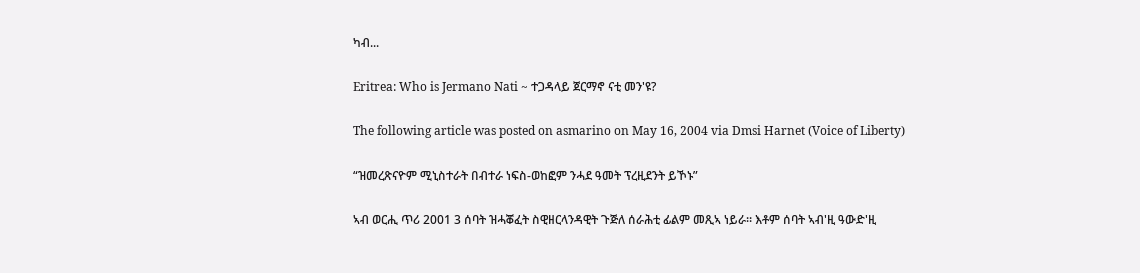ካብ...

Eritrea: Who is Jermano Nati ~ ተጋዳላይ ጀርማኖ ናቲ መን'ዩ?

The following article was posted on asmarino on May 16, 2004 via Dmsi Harnet (Voice of Liberty)

“ዝመረጽናዮም ሚኒስተራት በብተራ ነፍስ-ወከፎም ንሓደ ዓመት ፕረዚደንት ይኾኑ”

ኣብ ወርሒ ጥሪ 2001 3 ሰባት ዝሓቖፈት ስዊዘርላንዳዊት ጉጅለ ሰራሕቲ ፊልም መጺኣ ነይራ። እቶም ሰባት ኣብ'ዚ ዓውድ'ዚ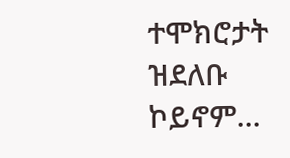ተሞክሮታት ዝደለቡ ኮይኖም...